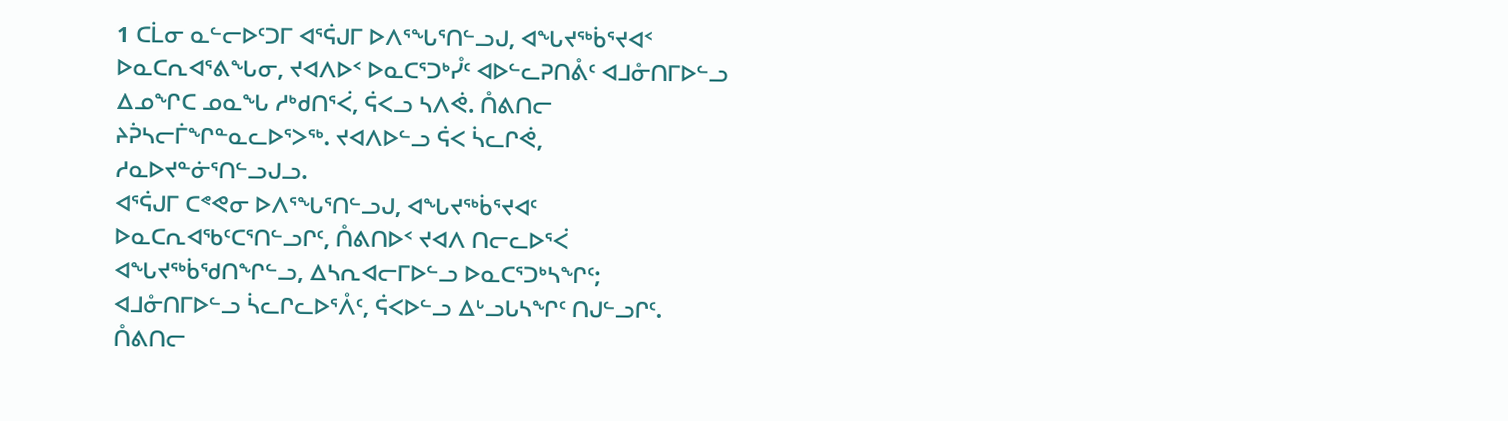1 ᑕᒫᓂ ᓇᓪᓕᐅᑦᑐᒥ ᐊᕐᕌᒍᒥ ᐅᐱᕐᖓᕐᑎᓪᓗᒍ, ᐊᖓᔪᖅᑳᕐᔪᐊᑉ ᐅᓇᑕᕆᐊᕐᕕᖓᓂ, ᔪᐊᐱᐅᑉ ᐅᓇᑕᕐᑐᒃᓮᑦ ᐊᐅᓪᓚᕈᑎᕔᑦ ᐊᒧᓁᑎᒥᐅᓪᓗ ᐃᓄᖏᑕ ᓄᓇᖓ ᓱᒃᑯᑎᕐᐹ, ᕌᐸᓗ ᓴᐱᕚ. ᑍᕕᑎᓕ ᔨᕉᓴᓕᒦᖏᓐᓇᓚᐅᕐᐳᖅ. ᔪᐊᐱᐅᓪᓗ ᕌᐸ ᓵᓚᒋᕚ, ᓱᓇᐅᔪᓐᓃᕐᑎᓪᓗᒍᓗ.
ᐊᕐᕌᒍᒥ ᑕᕝᕙᓂ ᐅᐱᕐᖓᕐᑎᓪᓗᒍ, ᐊᖓᔪᖅᑳᕐᔪᐊᑦ ᐅᓇᑕᕆᐊᖃᑦᑕᕐᑎᓪᓗᒋᑦ, ᑍᕕᑎᐅᑉ ᔪᐊᐱ ᑎᓕᓚᐅᕐᐹ ᐊᖓᔪᖅᑳᖁᑎᖏᓪᓗ, ᐃᓴᕆᐊᓕᒥᐅᓪᓗ ᐅᓇᑕᕐᑐᒃᓴᖏᑦ; ᐊᒧᓁᑎᒥᐅᓪᓗ ᓵᓚᒋᓚᐅᕐᐰᑦ, ᕌᐸᐅᓪᓗ ᐃᒡᓗᒐᓴᖏᑦ ᑎᒍᓪᓗᒋᑦ. ᑍᕕᑎᓕ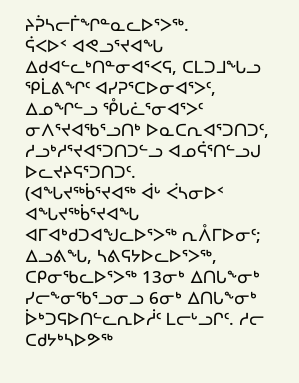ᔨᕉᓴᓕᒦᖏᓐᓇᓚᐅᕐᐳᖅ.
ᕌᐸᐅᑉ ᐊᕙᓗᕐᔪᐊᖓ ᐃᑯᐊᓪᓚᒃᑎᓐᓂᐊᕐᐸᕋ, ᑕᒪᑐᒧᖓᓗ ᕿᒫᕕᖏᑦ ᐊᓯᕈᕐᑕᐅᓂᐊᕐᐳᑦ, ᐃᓄᖏᓪᓗ ᕾᒐᓛᕐᓂᐊᕐᐳᑦ ᓂᐱᕐᔪᐊᖃᕐᓗᑎᒃ ᐅᓇᑕᕆᐊᕐᑐᑎᑐᑦ, ᓱᓗᒃᓱᕐᔪᐊᕐᑐᑎᑐᓪᓗ ᐊᓄᕌᕐᑎᓪᓗᒍ ᐅᓚᔪᔨᕋᕐᑐᑎᑐᑦ.
(ᐊᖓᔪᖅᑳᕐᔪᐊᖅ ᐋᒡ ᐹᓴᓂᐅᑉ ᐊᖓᔪᖅᑳᕐᔪᐊᖓ ᐊᒥᐊᒃᑯᑐᐊᖑᓚᐅᕐᐳᖅ ᕆᐰᒥᐅᓂᑦ; ᐃᓗᕕᖓ, ᓴᕕᕋᔭᐅᓚᐅᕐᐳᖅ, ᑕᑭᓂᖃᓚᐅᕐᐳᖅ 13ᓂᒃ ᐃᑎᒐᖕᓂᒃ ᓯᓕᖕᓂᖃᕐᓗᓂᓗ 6ᓂᒃ ᐃᑎᒐᖕᓂᒃ ᐆᒃᑐᕋᐅᑎᓪᓚᕆᐅᓲᑦ ᒪᓕᒡᓗᒋᑦ. ᓱᓕ ᑕᑯᔭᒃᓴᐅᕗᖅ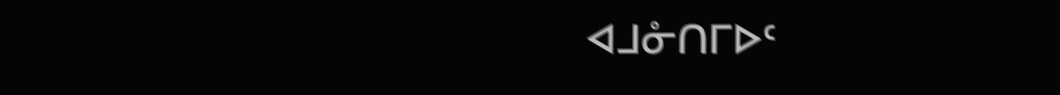ᐊᒧᓁᑎᒥᐅᑦ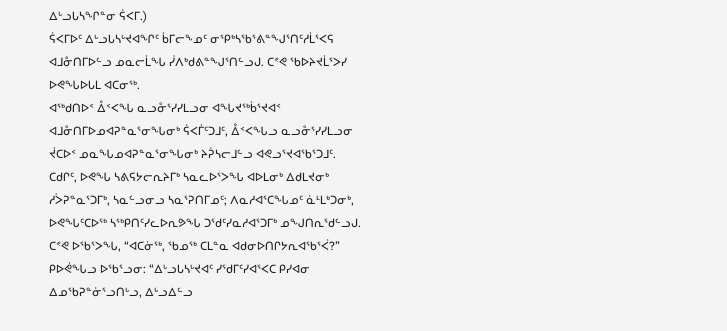ᐃᒡᓗᒐᓴᖏᓐᓂ ᕌᐸᒥ.)
ᕌᐸᒥᐅᑦ ᐃᒡᓗᒐᓴᒡᔪᐊᖏᑦ ᑳᒥᓕᖕᓄᑦ ᓂᕿᒃᓴᖃᕐᕕᓐᖑᕐᑎᑦᓱᒫᕐᐸᕋ ᐊᒧᓁᑎᒥᐅᓪᓗ ᓄᓇᓕᒫᖓ ᓰᐱᒃᑯᕕᓐᖑᕐᑎᓪᓗᒍ. ᑕᕝᕙ ᖃᐅᔨᔪᒫᕐᐳᓯ ᐅᕙᖓᐅᒐᒪ ᐊᑕᓂᖅ.
ᐊᖅᑯᑎᐅᑉ ᐂᑉᐸᖓ ᓇᓗᓁᕐᓯᓯᒪᓗᓂ ᐊᖓᔪᖅᑳᕐᔪᐊᑉ ᐊᒧᓁᑎᒥᐅᓄᐊᕈᓐᓇᕐᓂᖓᓂᒃ ᕌᐸᒦᑦᑐᒧᑦ, ᐂᑉᐸᖓᓗ ᓇᓗᓁᕐᓯᓯᒪᓗᓂ ᔫᑕᐅᑉ ᓄᓇᖓᓄᐊᕈᓐᓇᕐᓂᖓᓂᒃ ᔨᕉᓴᓕᒧᓪᓗ ᐊᕙᓗᕐᔪᐊᖃᕐᑐᒧᑦ.
ᑕᑯᒋᑦ, ᐅᕙᖓ ᓴᕕᕋᔭᓕᕆᔨᒥᒃ ᓴᓇᓚᐅᕐᐳᖓ ᐊᐅᒪᓂᒃ ᐃᑯᒪᔪᓂᒃ ᓱᐴᕈᓐᓇᕐᑐᒥᒃ, ᓴᓇᓪᓗᓂᓗ ᓴᓇᕐᕈᑎᒥᓄᑦ; ᐱᓇᓱᐊᕐᑕᖓᓄᑦ ᓈᒻᒪᒃᑐᓂᒃ, ᐅᕙᖓᑦᑕᐅᖅ ᓴᖅᑭᑎᑦᓯᓚᐅᕆᕗᖓ ᑐᖁᑦᓯᓇᓱᐊᕐᑐᒥᒃ ᓄᖑᑎᕆᖁᓪᓗᒍ.
ᑕᕝᕙ ᐅᖃᕐᐳᖓ, “ᐊᑕᓃᖅ, ᖃᓄᖅ ᑕᒪᓐᓇ ᐊᑯᓂᐅᑎᒋᔭᕆᐊᖃᕐᐹ?” ᑭᐅᕚᖓᓗ ᐅᖃᕐᓗᓂ: “ᐃᒡᓗᒐᓴᒡᔪᐊᑦ ᓯᖁᒥᑦᓯᐊᕐᐸᑕ ᑭᓯᐊᓂ ᐃᓄᖃᕈᓐᓃᕐᓗᑎᒡᓗ, ᐃᒡᓗᐃᓪᓗ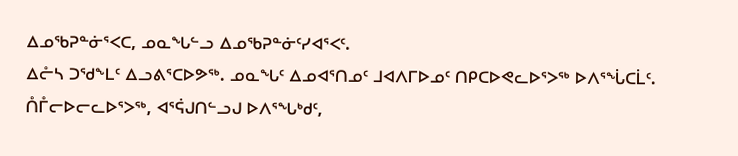ᐃᓄᖃᕈᓐᓃᕐᐸᑕ, ᓄᓇᖓᓪᓗ ᐃᓄᖃᕈᓐᓃᑦᓯᐊᕐᐸᑦ.
ᐃᓔᓴ ᑐᖁᖕᒪᑦ ᐃᓗᕕᕐᑕᐅᕗᖅ. ᓄᓇᖓᑦ ᐃᓄᐊᕐᑎᓄᑦ ᒧᐊᐱᒥᐅᓄᑦ ᑎᑭᑕᐅᕙᓚᐅᕐᐳᖅ ᐅᐱᕐᖔᑕᒫᑦ.
ᑍᒤᓕᐅᓕᓚᐅᕐᐳᖅ, ᐊᕐᕌᒍᑎᓪᓗᒍ ᐅᐱᕐᖓᒃᑯᑦ,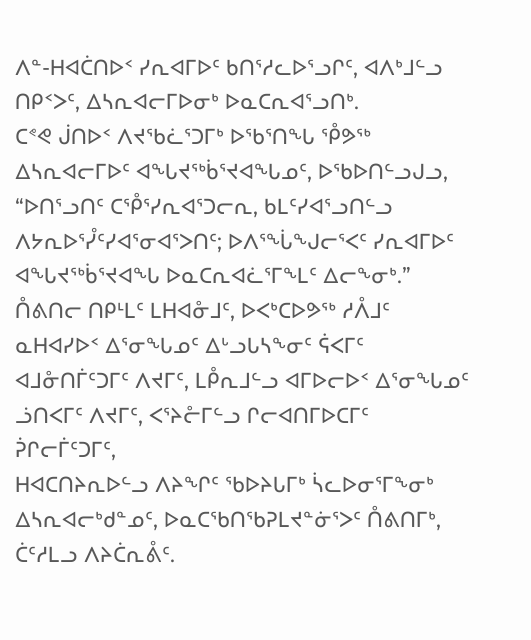ᐱᓐ-ᕼᐊᑖᑎᐅᑉ ᓯᕆᐊᒥᐅᑦ ᑲᑎᕐᓱᓚᐅᕐᓗᒋᑦ, ᐊᐱᒃᒧᓪᓗ ᑎᑭᑉᐳᑦ, ᐃᓴᕆᐊᓕᒥᐅᓂᒃ ᐅᓇᑕᕆᐊᕐᓗᑎᒃ.
ᑕᕝᕙ ᒎᑎᐅᑉ ᐱᔪᖃᓛᕐᑐᒥᒃ ᐅᖃᕐᑎᖓ ᕾᕗᖅ ᐃᓴᕆᐊᓕᒥᐅᑦ ᐊᖓᔪᖅᑳᕐᔪᐊᖓᓄᑦ, ᐅᖃᐅᑎᓪᓗᒍᓗ, “ᐅᑎᕐᓗᑎᑦ ᑕᕾᕐᓯᕆᐊᕐᑐᓕᕆ, ᑲᒪᑦᓯᐊᕐᓗᑎᓪᓗ ᐱᔭᕆᐅᕐᓮᑦᓯᐊᕐᓂᐊᕐᐳᑎᑦ; ᐅᐱᕐᖔᖑᓕᕐᐸᑦ ᓯᕆᐊᒥᐅᑦ ᐊᖓᔪᖅᑳᕐᔪᐊᖓ ᐅᓇᑕᕆᐊᓛᕐᒥᖕᒪᑦ ᐃᓕᖕᓂᒃ.”
ᑍᕕᑎᓕ ᑎᑭᒻᒪᑦ ᒪᕼᐊᓁᒧᑦ, ᐅᐸᒃᑕᐅᕗᖅ ᓱᐰᒧᑦ ᓇᕼᐊᓯᐅᑉ ᐃᕐᓂᖓᓄᑦ ᐃᒡᓗᒐᓴᖕᓂᑦ ᕌᐸᒥᑦ ᐊᒧᓁᑎᒦᑦᑐᒥᑦ ᐱᔪᒥᑦ, ᒪᑬᕆᒧᓪᓗ ᐊᒥᐅᓕᐅᑉ ᐃᕐᓂᖓᓄᑦ ᓘᑎᐸᒥᑦ ᐱᔪᒥᑦ, ᐸᕐᔨᓔᒥᓪᓗ ᒋᓕᐊᑎᒥᐅᑕᒥᑦ ᕉᒋᓕᒦᑦᑐᒥᑦ,
ᕼᐊᑕᑎᔨᕆᐅᓪᓗ ᐱᔨᖏᑦ ᖃᐅᔨᒐᒥᒃ ᓵᓚᐅᓂᕐᒥᖕᓂᒃ ᐃᓴᕆᐊᓕᒃᑯᓐᓄᑦ, ᐅᓇᑕᖃᑎᖃᕈᒪᔪᓐᓃᕐᐳᑦ ᑍᕕᑎᒥᒃ, ᑖᑦᓱᒪᓗ ᐱᔨᑖᕆᕔᑦ.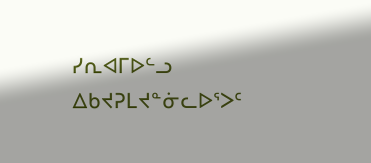ᓯᕆᐊᒥᐅᓪᓗ ᐃᑲᔪᕈᒪᔪᓐᓃᓚᐅᕐᐳᑦ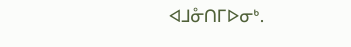ᐊᒧᓁᑎᒥᐅᓂᒃ.